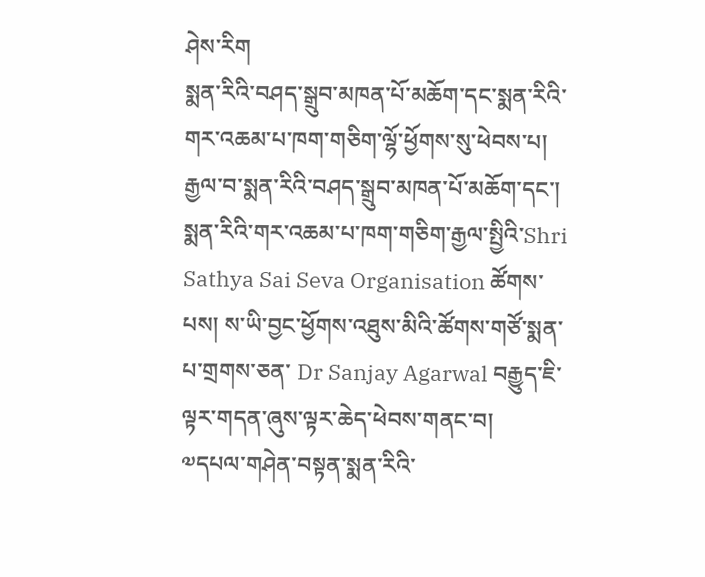ཤེས་རིག
སྨན་རིའི་བཤད་སྒྲུབ་མཁན་པོ་མཆོག་དང་སྨན་རིའི་གར་འཆམ་པ་ཁག་གཅིག་ལྷོ་ཕྱོགས་སུ་ཕེབས་པ།
རྒྱལ་བ་སྨན་རིའི་བཤད་སྒྲུབ་མཁན་པོ་མཆོག་དང་། སྨན་རིའི་གར་འཆམ་པ་ཁག་གཅིག་རྒྱལ་སྤྱིའི་Shri Sathya Sai Seva Organisation ཚོགས་པས། ས་ཡི་བྱང་ཕྱོགས་འཐུས་མིའི་ཚོགས་གཙོ་སྨན་པ་གྲགས་ཅན་ Dr Sanjay Agarwal བརྒྱུད་ཇི་ལྟར་གདན་ཞུས་ལྟར་ཆེད་ཕེབས་གནང་བ།
༧དཔལ་གཤེན་བསྟན་སྨན་རིའི་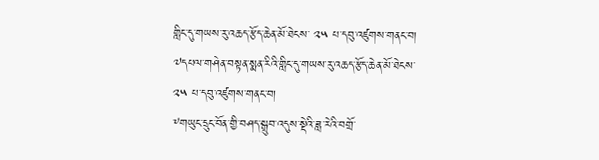གླིང་དུ་གཡས་རུ་འཆད་རྩོད་ཆེན་མོ་ཐེངས་ ༢༥ པ་དབུ་འཛུགས་གནང་བ།
༧དཔལ་གཤེན་བསྟན་སྨན་རིའི་གླིང་དུ་གཡས་རུ་འཆད་རྩོད་ཆེན་མོ་ཐེངས་ ༢༥ པ་དབུ་འཛུགས་གནང་བ།
༸གཡུང་དྲུང་བོན་གྱི་བཤད་སྒྲུབ་འདུས་སྡེའི་ཟླ་རེའི་བགྲོ་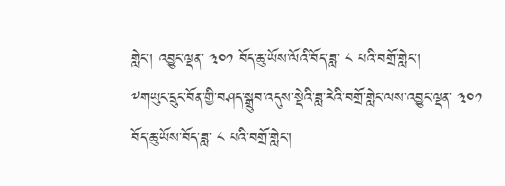གླེང་། འབྱུང་ལྡན་ ༣༠༡ བོད་ཆུ་ཡོས་ལོའི་བོད་ཟླ་ ༨ པའི་བགྲོ་གླེང་།
༸གཡུང་དྲུང་བོན་གྱི་བཤད་སྒྲུབ་འདུས་སྡེའི་ཟླ་རེའི་བགྲོ་གླེང་ལས་འབྱུང་ལྡན་ ༣༠༡ བོད་ཆུ་ཡོས་བོད་ཟླ་ ༨ པའི་བགྲོ་གླེང་།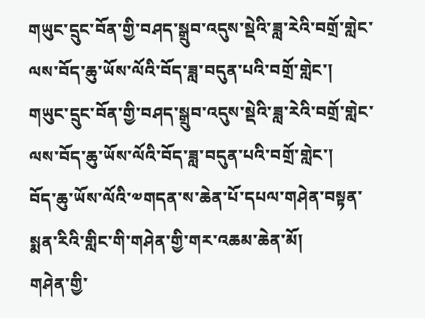གཡུང་དྲུང་བོན་གྱི་བཤད་སྒྲུབ་འདུས་སྡེའི་ཟླ་རེའི་བགྲོ་གླེང་ལས་བོད་ཆུ་ཡོས་ལོའི་བོད་ཟླ་བདུན་པའི་བགྲོ་གླེང་།
གཡུང་དྲུང་བོན་གྱི་བཤད་སྒྲུབ་འདུས་སྡེའི་ཟླ་རེའི་བགྲོ་གླེང་ལས་བོད་ཆུ་ཡོས་ལོའི་བོད་ཟླ་བདུན་པའི་བགྲོ་གླེང་།
བོད་ཆུ་ཡོས་ལོའི་༧གདན་ས་ཆེན་པོ་དཔལ་གཤེན་བསྟན་སྨན་རིའི་གླིང་གི་གཤེན་གྱི་གར་འཆམ་ཆེན་མོ།
གཤེན་གྱི་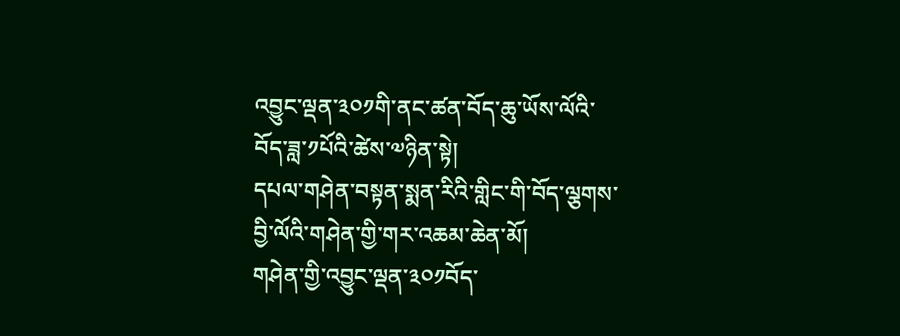འབྱུང་ལྡན་༣༠༡གི་ནང་ཚན་བོད་ཆུ་ཡོས་ལོའི་བོད་ཟླ་༡པོའི་ཚེས་༧ཉིན་སྟེ།
དཔལ་གཤེན་བསྟན་སྨན་རིའི་གླིང་གི་བོད་ལྕགས་བྱི་ལོའི་གཤེན་གྱི་གར་འཆམ་ཆེན་མོ།
གཤེན་གྱི་འབྱུང་ལྡན་༣༠༡བོད་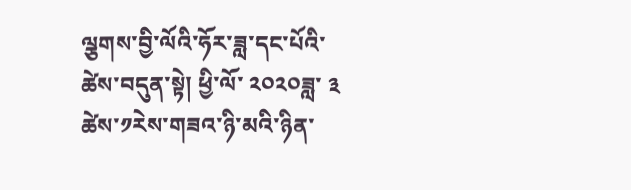ལྕགས་བྱི་ལོའི་ཧོར་ཟླ་དང་པོའི་ཚེས་བདུན་སྟེ། ཕྱི་ལོ་ ༢༠༢༠ཟླ་ ༣ ཚེས་༡རེས་གཟའ་ཉི་མའི་ཉིན་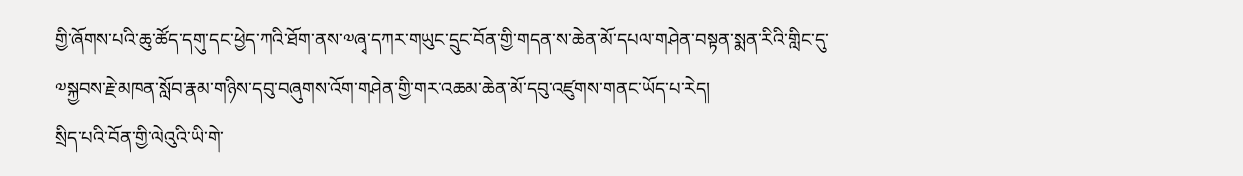གྱི་ཞོགས་པའི་ཆུ་ཚོད་དགུ་དང་ཕྱེད་ཀའི་ཐོག་ནས་༧ཞྭ་དཀར་གཡུང་དྲུང་བོན་གྱི་གདན་ས་ཆེན་མོ་དཔལ་གཤེན་བསྟན་སྨན་རིའི་གླིང་དུ་༧སྐྱབས་རྗེ་མཁན་སློབ་རྣམ་གཉིས་དབུ་བཞུགས་འོག་གཤེན་གྱི་གར་འཆམ་ཆེན་མོ་དབུ་འཛུགས་གནང་ཡོད་པ་རེད།
སྲིད་པའི་བོན་གྱི་ལེའུའི་ཡི་གེ་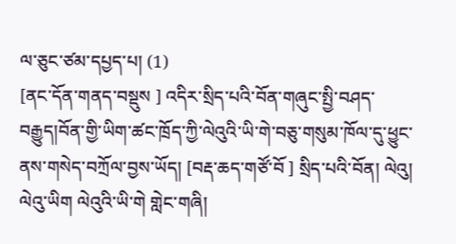ལ་ཅུང་ཙམ་དཔྱད་པ། (1)
[ནང་དོན་གནད་བསྡུས ] འདིར་སྲིད་པའི་བོན་གཞུང་སྤྱི་བཤད་བརྒྱུད།བོན་གྱི་ཡིག་ཚང་ཁྲོད་ཀྱི་ལེའུའི་ཡི་གེ་བཅུ་གསུམ་ཁོལ་དུ་ཕྱུང་ནས་གསེད་བཀྲོལ་བྱས་ཡོད། [བརྡ་ཆད་གཙོ་བོ ] སྲིད་པའི་བོན། ལེའུ། ལེའུ་ཡིག ལེའུའི་ཡི་གེ གླེང་གཞི།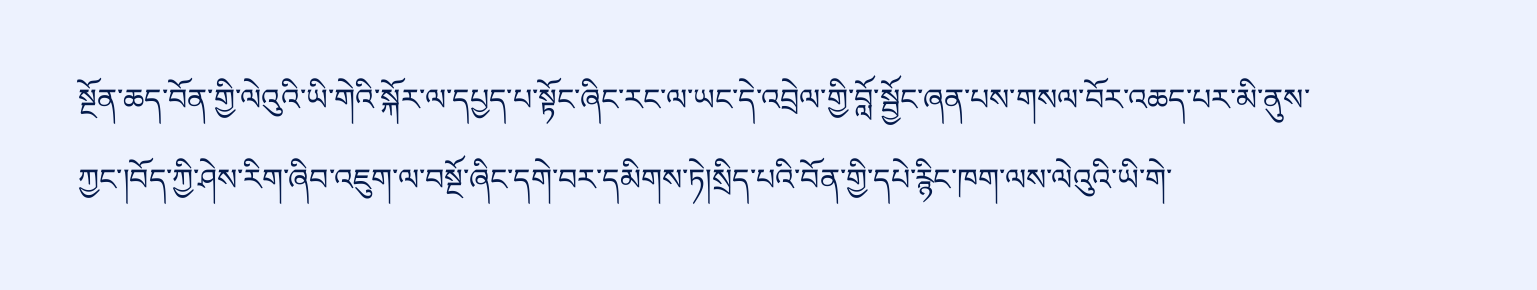སྔོན་ཆད་བོན་གྱི་ལེའུའི་ཡི་གེའི་སྐོར་ལ་དཔྱད་པ་སྟོང་ཞིང་རང་ལ་ཡང་དེ་འབྲེལ་གྱི་བློ་སྦྱོང་ཞན་པས་གསལ་བོར་འཆད་པར་མི་ནུས་ཀྱང་།བོད་ཀྱི་ཤེས་རིག་ཞིབ་འཇུག་ལ་བསྔོ་ཞིང་དགེ་བར་དམིགས་ཏེ།སྲིད་པའི་བོན་གྱི་དཔེ་རྙིང་ཁག་ལས་ལེའུའི་ཡི་གེ་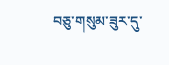བཅུ་གསུམ་ཟུར་དུ་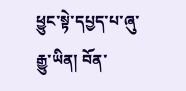ཕྱུང་སྟེ་དཔྱད་པ་ཞུ་རྒྱུ་ཡིན། བོན་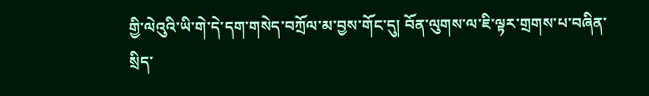གྱི་ལེའུའི་ཡི་གེ་དེ་དག་གསེད་བཀྲོལ་མ་བྱས་གོང་དུ། བོན་ལུགས་ལ་ཇི་ལྟར་གྲགས་པ་བཞིན་སྲིད་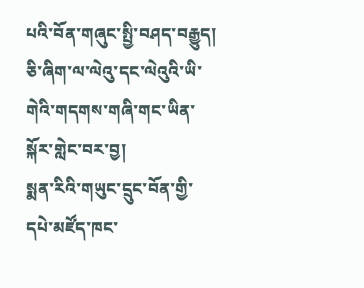པའི་བོན་གཞུང་སྤྱི་བཤད་བརྒྱུད། ཅི་ཞིག་ལ་ལེའུ་དང་ལེའུའི་ཡི་གེའི་གདགས་གཞི་གང་ཡིན་སྐོར་གླེང་བར་བྱ།
སྨན་རིའི་གཡུང་དྲུང་བོན་གྱི་དཔེ་མཛོད་ཁང་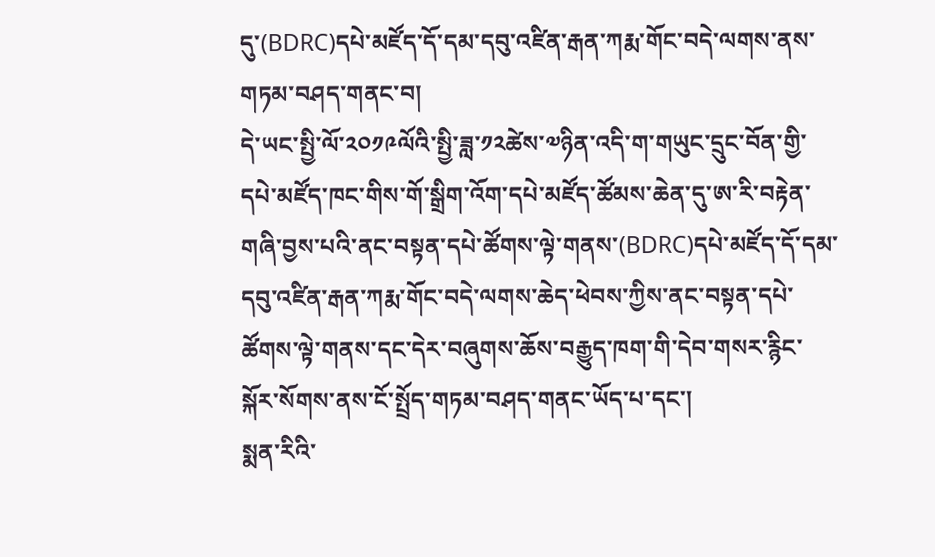དུ་(BDRC)དཔེ་མཛོད་དོ་དམ་དབུ་འཛིན་རྒན་ཀརྨ་གོང་བདེ་ལགས་ནས་གཏམ་བཤད་གནང་བ།
དེ་ཡང་སྤྱི་ལོ་༢༠༡༩ལོའི་སྤྱི་ཟླ་༡༢ཚེས་༧ཉིན་འདི་ག་གཡུང་དྲུང་བོན་གྱི་དཔེ་མཛོད་ཁང་གིས་གོ་སྒྲིག་འོག་དཔེ་མཛོད་ཚོམས་ཆེན་དུ་ཨ་རི་བརྟེན་གཞི་བྱས་པའི་ནང་བསྟན་དཔེ་ཚོགས་ལྟེ་གནས་(BDRC)དཔེ་མཛོད་དོ་དམ་དབུ་འཛིན་རྒན་ཀརྨ་གོང་བདེ་ལགས་ཆེད་ཕེབས་ཀྱིས་ནང་བསྟན་དཔེ་ཚོགས་ལྟེ་གནས་དང་དེར་བཞུགས་ཆོས་བརྒྱུད་ཁག་གི་དེབ་གསར་རྙིང་སྐོར་སོགས་ནས་ངོ་སྤྲོད་གཏམ་བཤད་གནང་ཡོད་པ་དང་།
སྨན་རིའི་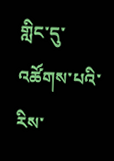གླིང་དུ་འཚོགས་པའི་རིས་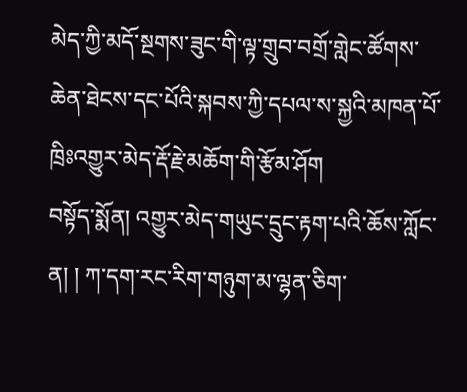མེད་ཀྱི་མདོ་སྔགས་ཟུང་གི་ལྟ་གྲུབ་བགྲོ་གླེང་ཚོགས་ཆེན་ཐེངས་དང་པོའི་སྐབས་ཀྱི་དཔལ་ས་སྐྱའི་མཁན་པོ་ཁྲིཿའགྱུར་མེད་རྡོ་རྗེ་མཆོག་གི་རྩོམ་ཤོག
བསྟོད་སྨོན། འགྱུར་མེད་གཡུང་དྲུང་རྟག་པའི་ཆོས་ཀློང་ན། ། ཀ་དག་རང་རིག་གཉུག་མ་ལྷན་ཅིག་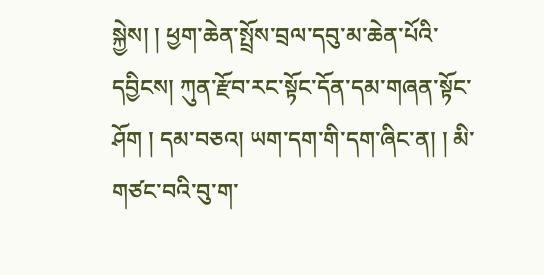སྐྱེས། ། ཕྱག་ཆེན་སྤྲོས་བྲལ་དབུ་མ་ཆེན་པོའི་དབྱིངས། ཀུན་རྫོབ་རང་སྟོང་དོན་དམ་གཞན་སྟོང་ཤོག ། དམ་བཅའ། ཡག་དག་གི་དག་ཞིང་ན། ། མི་གཙང་བའི་བུ་ག་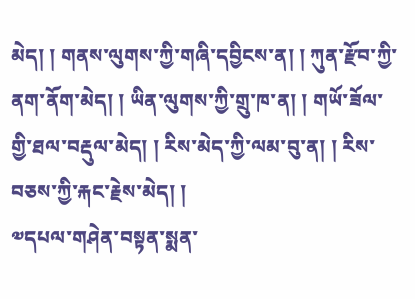མེད། ། གནས་ལུགས་ཀྱི་གཞི་དབྱིངས་ན། ། ཀུན་རྫོབ་ཀྱི་ནག་ནོག་མེད། ། ཡིན་ལུགས་ཀྱི་གྲུ་ཁ་ན། ། གཡོ་ཟོལ་གྱི་ཐལ་བརྡུལ་མེད། ། རིས་མེད་ཀྱི་ལམ་བུ་ན། ། རིས་བཅས་ཀྱི་རྐང་རྗེས་མེད། །
༧དཔལ་གཤེན་བསྟན་སྨན་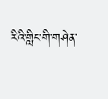རིའི་གླིང་གི་གཤེན་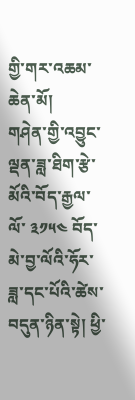གྱི་གར་འཆམ་ཆེན་མོ།
གཤེན་གྱི་འབྱུང་ལྡན་ཟླ་ཐིག་རྩེ་མོའི་བོད་རྒྱལ་ལོ་ ༣༡༥༤ བོད་མེ་བྱ་ལོའི་ཧོར་ཟླ་དང་པོའི་ཚེས་བདུན་ཉིན་སྟེ། ཕྱི་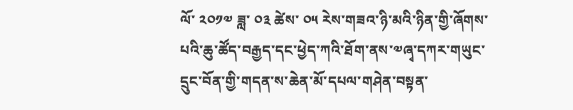ལོ་ ༢༠༡༧ ཟླ་ ༠༣ ཚེས་ ༠༥ རེས་གཟའ་ཉི་མའི་ཉིན་གྱི་ཞོགས་པའི་ཆུ་ཚོད་བརྒྱད་དང་ཕྱེད་ཀའི་ཐོག་ནས་༧ཞྭ་དཀར་གཡུང་དྲུང་བོན་གྱི་གདན་ས་ཆེན་མོ་དཔལ་གཤེན་བསྟན་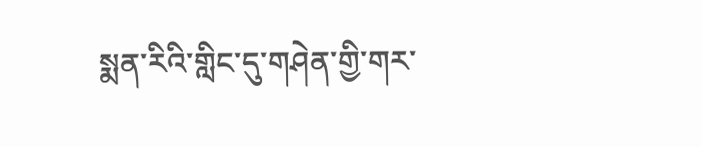སྨན་རིའི་གླིང་དུ་གཤེན་གྱི་གར་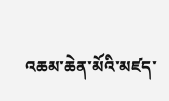འཆམ་ཆེན་མོའི་མཛད་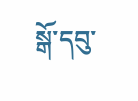སྒོ་དབུ་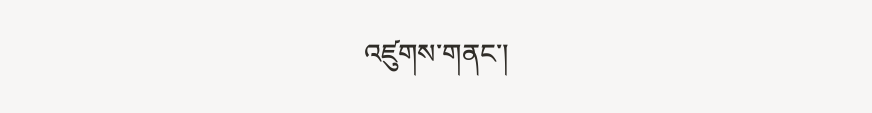འཛུགས་གནང་།